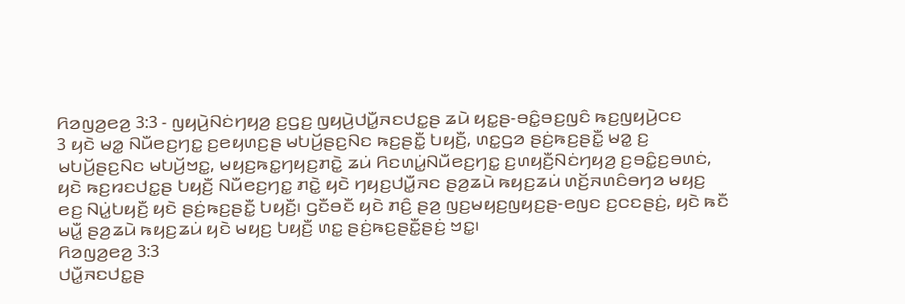ꤖꤤꤜꤤ꤬ꤕꤤ꤬ 3:3 - ꤜꤟꤣꤧ꤬ꤡꤢꤦꤚꤟꤤ꤬ ꤢ꤬ꤞꤢ꤬ ꤜꤟꤣꤧ꤬ꤓꤣꤪ꤭ꤏꤢꤓꤢ꤭ꤔ ꤘꤣꤧ ꤟꤢ꤭ꤔ-ꤋꤢꤨ꤭ꤋꤢ꤬ꤜꤢꤨ ꤒꤢ꤬ꤜꤟꤣꤧ꤬ꤍꤢ
3 ꤟꤢꤧ ꤗꤤ꤭ ꤡꤣꤪꤕꤢ꤬ꤚꤢ꤭ ꤢ꤬ꤕꤟꤛꤢ꤬ꤔ ꤗꤝꤣꤩ꤬ꤔꤢ꤬ꤡꤢ ꤒꤢ꤬ꤔꤢꤪ꤭ ꤝꤟꤢꤪ꤬, ꤛꤢ꤭ꤞꤤ ꤔꤢꤦ꤬ꤒꤢ꤬ꤔꤢꤪ꤭ ꤗꤤ꤭ ꤢ꤬ ꤗꤝꤣꤩ꤬ꤔꤢ꤬ꤡꤢ ꤗꤝꤣꤩ꤬ꤠꤢ꤭, ꤗꤟꤢ꤬ꤒꤢ꤭ꤚꤟꤢ꤬ꤊꤢꤧ꤭ ꤘꤣꤦ ꤖꤢꤛꤣꤦ꤭ꤡꤣꤪꤕꤢ꤬ꤚꤢ꤭ ꤢ꤬ꤛꤟꤢꤪ꤬ꤡꤢꤦꤚꤟꤤ꤬ ꤢ꤬ꤋꤢꤨ꤭ꤢ꤬ꤋꤛꤢꤦ, ꤟꤢꤧ ꤒꤢ꤬ꤙꤢꤓꤢ꤭ꤔ ꤝꤟꤢꤪ꤬ ꤡꤣꤪꤕꤢ꤬ꤚꤢ꤭ ꤊꤢꤧ꤭ ꤟꤢꤧ ꤚꤟꤢ꤬ꤓꤣꤪ꤭ꤏꤢ ꤔꤤ꤬ꤘꤣꤧ ꤒꤟꤢ꤬ꤘꤣꤦ ꤛꤢꤩ꤬ꤏꤛꤢꤨꤋꤚꤤ ꤗꤟꤢ꤬ ꤕꤢ꤬ ꤡꤣꤦ꤭ꤝꤟꤢꤪ꤬ ꤟꤢꤧ ꤔꤢꤦ꤬ꤒꤢ꤬ꤔꤢꤪ꤭ ꤝꤟꤢꤪ꤬꤯ ꤞꤢꤪꤋꤢꤪ ꤟꤢꤧ ꤊꤢꤨ꤬ ꤔꤤ꤬ ꤜꤢ꤬ꤗꤟꤢ꤬ꤜꤟꤢ꤬ꤔ-ꤕꤜꤢ ꤢ꤬ꤍꤢꤔꤢꤦ꤬, ꤟꤢꤧ ꤒꤢꤪ ꤗꤣꤪ꤭ ꤔꤤ꤬ꤘꤣꤧ ꤒꤟꤢ꤬ꤘꤣꤦ ꤟꤢꤧ ꤗꤟꤢ꤬ ꤝꤟꤢꤪ꤬ ꤛꤢ꤭ ꤔꤢꤦ꤬ꤒꤢ꤬ꤔꤢꤪ꤭ꤔꤢꤦ꤬ ꤠꤢ꤭꤯
ꤖꤤꤜꤤ꤬ꤕꤤ꤬ 3:3
ꤓꤣꤪ꤭ꤏꤢꤓꤢ꤭ꤔ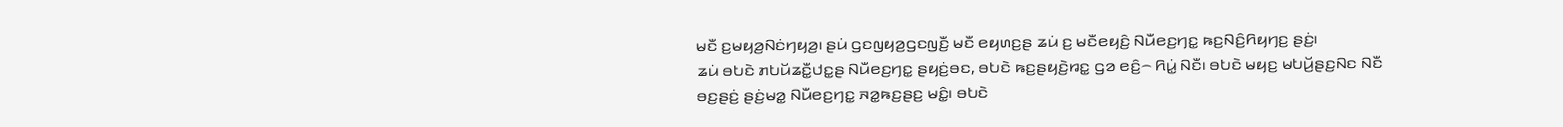ꤗꤢꤪ ꤢ꤬ꤗꤟꤤ꤬ꤡꤢꤦꤚꤟꤤ꤬꤯ ꤔꤣꤦ ꤞꤢꤜꤟꤤ꤬ꤞꤢꤜꤢꤪ꤬ ꤗꤢꤪ ꤕꤟꤛꤢ꤬ꤔ ꤘꤣꤦ ꤢ꤬ ꤗꤢꤪꤕꤟꤢꤨ꤬ ꤡꤣꤪꤕꤢ꤬ꤚꤢ꤭ ꤒꤢ꤬ꤡꤢꤨ꤬ꤖꤟꤚꤢ꤬ ꤔꤢꤦ꤬꤯
ꤘꤣꤦ ꤋꤝꤢꤧ ꤊꤝꤣꤩꤘꤢꤪ꤭ꤓꤢ꤭ꤔ ꤡꤣꤪꤕꤢ꤬ꤚꤢ꤭ ꤔꤟꤢꤦ꤬ꤋꤢ, ꤋꤝꤢꤧ ꤒꤢ꤬ꤔꤟꤢꤧ꤬ꤙꤢ꤭ ꤞꤤ ꤕꤢꤨ꤬꤮ ꤖꤣꤦ꤭ ꤡꤢꤪ꤯ ꤋꤝꤢꤧ ꤗꤟꤢ꤬ ꤗꤝꤣꤩ꤬ꤔꤢ꤬ꤡꤢ ꤡꤢꤪ ꤋꤢ꤬ꤔꤢꤦ꤬ ꤔꤢꤦ꤬ꤗꤤ꤭ ꤡꤣꤪꤕꤢ꤬ꤚꤢ꤭ ꤏꤤ꤭ꤒꤢ꤬ꤔꤢ꤬ ꤗꤢꤨ꤭꤯ ꤋꤝꤢꤧ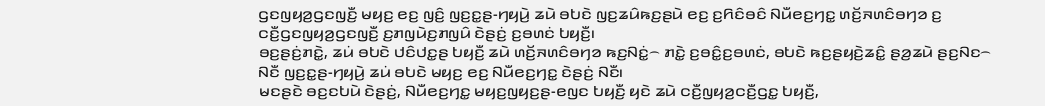ꤞꤢꤜꤟꤤ꤬ꤞꤢꤜꤢꤪ꤬ ꤗꤟꤢ꤬ ꤕꤢ꤬ ꤜꤢꤨ꤬ ꤜꤢ꤬ꤢ꤭ꤔ-ꤚꤟꤣꤧ꤬ ꤘꤣꤧ ꤋꤝꤢꤧ ꤜꤢ꤬ꤘꤣꤨꤒꤢ꤬ꤔꤣꤧ ꤕꤢ꤬ ꤢ꤬ꤖꤢꤨꤋꤢꤨ ꤡꤣꤪꤕꤢ꤬ꤚꤢ꤭ ꤛꤢꤩ꤬ꤏꤛꤢꤨꤋꤚꤤ ꤢ꤬ ꤍꤢꤪ꤬ꤞꤢꤜꤟꤤ꤬ꤞꤢꤜꤢꤪ꤬ ꤢ꤬ꤊꤜꤣꤧꤢ꤬ꤊꤜꤣꤨ ꤢꤧꤔꤢꤦ꤬ ꤢ꤬ꤋꤛꤢꤦ ꤝꤟꤢꤪ꤬꤯
ꤋꤢ꤬ꤔꤢꤦ꤬ꤊꤢꤧ꤭, ꤘꤣꤦ ꤋꤝꤢꤧ ꤓꤢꤨꤓꤢ꤭ꤔ ꤝꤟꤢꤪ꤬ ꤘꤣꤧ ꤛꤢꤩ꤬ꤏꤛꤢꤨꤋꤚꤤ ꤒꤢ꤬ꤡꤢꤦ꤭꤮ ꤊꤢꤧ꤭ ꤢ꤬ꤋꤢꤨ꤭ꤢ꤬ꤋꤛꤢꤦ, ꤋꤝꤢꤧ ꤒꤢ꤬ꤔꤟꤢꤧ꤬ꤘꤢꤨ꤭ ꤔꤤ꤬ꤘꤣꤧ ꤔꤢ꤬ꤡꤢ꤮ ꤡꤢꤪ ꤜꤢ꤬ꤢ꤭ꤔ-ꤚꤟꤣꤧ꤬ ꤘꤣꤦ ꤋꤝꤢꤧ ꤗꤟꤢ꤬ ꤕꤢ꤬ ꤡꤣꤪꤕꤢ꤬ꤚꤢ꤭ ꤢꤧꤔꤢꤦ꤬ ꤡꤢꤪ꤯
ꤗꤢꤔꤢꤧ ꤋꤢ꤬ꤢꤝꤣꤧ ꤢꤧꤔꤢꤦ꤬, ꤡꤣꤪꤕꤢ꤬ꤚꤢ꤭ ꤗꤟꤢ꤬ꤜꤟꤢ꤬ꤔ-ꤕꤜꤢ ꤝꤟꤢꤪ꤬ ꤟꤢꤧ ꤘꤣꤧ ꤍꤢꤪ꤬ꤜꤟꤤ꤬ꤍꤢꤪ꤬ꤞꤢ꤭ ꤝꤟꤢꤪ꤬,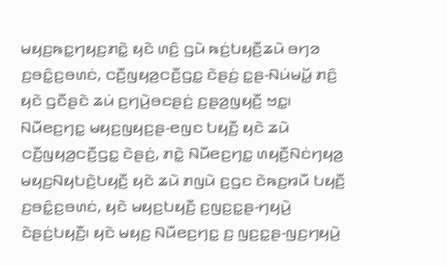ꤗꤟꤢ꤬ꤒꤢ꤭ꤚꤟꤢ꤬ꤊꤢꤧ꤭ ꤟꤢꤧ ꤛꤢꤨ꤬ ꤞꤣꤧ ꤒꤢꤦ꤬ꤝꤟꤢꤪ꤬ꤘꤣꤧ ꤋꤚꤤ ꤢ꤬ꤋꤢꤨ꤭ꤢ꤬ꤋꤛꤢꤦ, ꤍꤢꤪ꤬ꤜꤟꤤ꤬ꤍꤢꤪ꤬ꤞꤢ꤭ ꤢꤧꤔꤢꤦ꤬ ꤢ꤭ꤔ-ꤡꤣꤦꤗꤣꤩ꤭ ꤊꤢꤨ꤬ ꤟꤢꤧ ꤞꤢꤪꤔꤢꤧ ꤘꤣꤦ ꤢ꤬ꤚꤣꤧ꤬ꤋꤢꤔꤢꤦ꤬ ꤢ꤬ꤔꤤ꤬ꤜꤟꤢꤪ꤬ ꤠꤢ꤭꤯ ꤡꤣꤪꤕꤢ꤬ꤚꤢ꤭ ꤗꤟꤢ꤬ꤜꤟꤢ꤬ꤔ-ꤕꤜꤢ ꤝꤟꤢꤪ꤬ ꤟꤢꤧ ꤘꤣꤧ ꤍꤢꤪ꤬ꤜꤟꤤ꤬ꤍꤢꤪ꤬ꤞꤢ꤭ ꤢꤧꤔꤢꤦ꤬, ꤊꤢꤧ꤭ ꤡꤣꤪꤕꤢ꤬ꤚꤢ꤭ ꤛꤟꤢꤪ꤬ꤡꤢꤦꤚꤟꤤ꤬ ꤗꤟꤢ꤬ꤡꤟꤝꤢꤧ꤬ꤝꤟꤢꤪ꤬ ꤟꤢꤧ ꤘꤣꤧ ꤊꤜꤣꤧ ꤢ꤬ꤞꤢ ꤢꤧꤒꤢ꤬ꤙꤣꤪ ꤝꤟꤢꤪ꤬ ꤢ꤬ꤋꤢꤨ꤭ꤢ꤬ꤋꤛꤢꤦ, ꤟꤢꤧ ꤗꤟꤢ꤬ꤝꤟꤢꤪ꤬ ꤢ꤬ꤜꤢ꤬ꤢ꤭ꤔ-ꤚꤟꤣꤧ꤬ ꤢꤧꤔꤢꤦ꤬ꤝꤟꤢꤪ꤬꤯ ꤟꤢꤧ ꤗꤟꤢ꤬ ꤡꤣꤪꤕꤢ꤬ꤚꤢ꤭ ꤢ꤬ ꤜꤢ꤬ꤢ꤭ꤔ-ꤜꤢ꤬ꤚꤟꤣꤧ꤬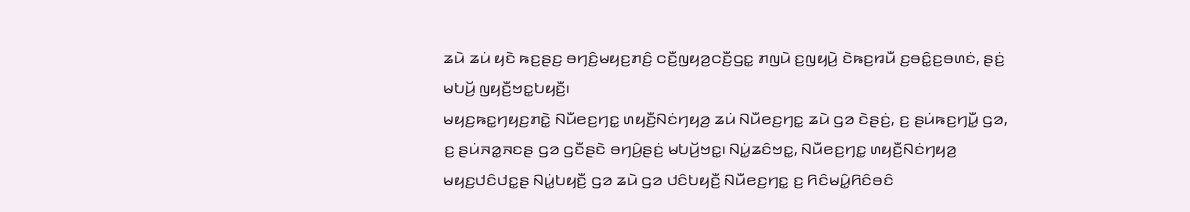ꤘꤣꤧ ꤘꤣꤦ ꤟꤢꤧ ꤒꤢ꤬ꤔꤢ꤬ ꤋꤚꤢꤨ꤬ꤗꤟꤢ꤬ꤊꤢꤨ꤬ ꤍꤢꤪ꤬ꤜꤟꤤ꤬ꤍꤢꤪ꤬ꤞꤢ꤭ ꤊꤜꤣꤧ ꤢ꤬ꤜꤟꤣꤧ꤬ ꤢꤧꤒꤢ꤬ꤙꤣꤪ ꤢ꤬ꤋꤢꤨ꤭ꤢ꤬ꤋꤛꤢꤦ, ꤔꤢꤦ꤬ ꤗꤝꤣꤩ꤬ ꤜꤟꤢꤪ꤬ꤠꤢ꤭ꤝꤟꤢꤪ꤬꤯
ꤗꤟꤢ꤬ꤒꤢ꤭ꤚꤟꤢ꤬ꤊꤢꤧ꤭ ꤡꤣꤪꤕꤢ꤬ꤚꤢ꤭ ꤛꤟꤢꤪ꤬ꤡꤢꤦꤚꤟꤤ꤬ ꤘꤣꤦ ꤡꤣꤪꤕꤢ꤬ꤚꤢ꤭ ꤘꤣꤧ ꤞꤤ ꤢꤧꤔꤢꤦ꤬, ꤢ꤬ ꤔꤣꤦꤒꤢ꤬ꤚꤣꤪ꤭ ꤞꤤ, ꤢ꤬ ꤔꤣꤦꤏꤤ꤭ꤏꤢꤔ ꤞꤤ ꤞꤢꤪꤔꤢꤧ ꤋꤚꤣꤨ꤬ꤔꤢꤦ꤬ ꤗꤝꤣꤩ꤬ꤠꤢ꤭꤯ ꤡꤣꤦ꤭ꤘꤢꤨꤠꤢ꤭, ꤡꤣꤪꤕꤢ꤬ꤚꤢ꤭ ꤛꤟꤢꤪ꤬ꤡꤢꤦꤚꤟꤤ꤬ ꤗꤟꤢ꤬ꤓꤢꤨꤓꤢ꤭ꤔ ꤡꤣꤦ꤭ꤝꤟꤢꤪ꤬ ꤞꤤ ꤘꤣꤧ ꤞꤤ ꤓꤢꤨꤝꤟꤢꤪ꤬ ꤡꤣꤪꤕꤢ꤬ꤚꤢ꤭ ꤢ꤬ ꤖꤢꤨꤗꤣꤨ꤭ꤖꤢꤨꤋꤢꤨ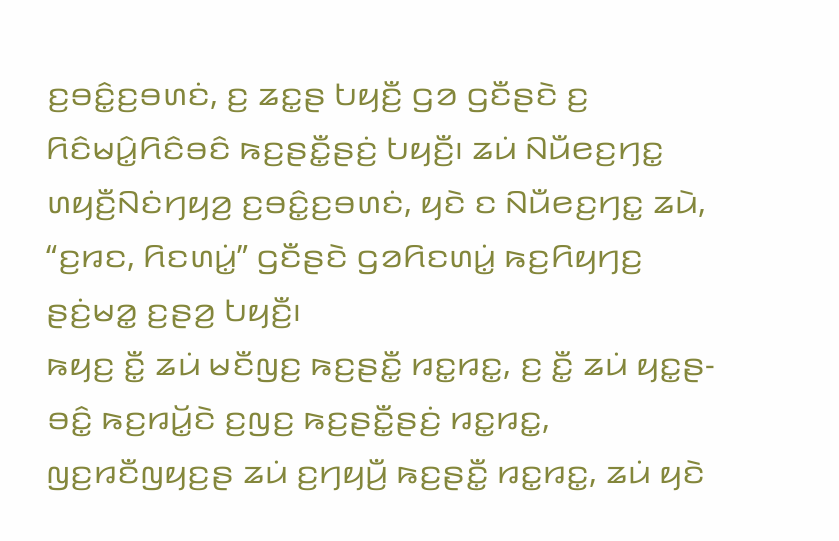ꤢ꤬ꤋꤢꤨ꤭ꤢ꤬ꤋꤛꤢꤦ, ꤢ꤬ ꤘꤢ꤭ꤔ ꤝꤟꤢꤪ꤬ ꤞꤤ ꤞꤢꤪꤔꤢꤧ ꤢ꤬ ꤖꤢꤨꤗꤣꤨ꤭ꤖꤢꤨꤋꤢꤨ ꤒꤢ꤬ꤔꤢꤪ꤭ꤔꤢꤦ꤬ ꤝꤟꤢꤪ꤬꤯ ꤘꤣꤦ ꤡꤣꤪꤕꤢ꤬ꤚꤢ꤭ ꤛꤟꤢꤪ꤬ꤡꤢꤦꤚꤟꤤ꤬ ꤢ꤬ꤋꤢꤨ꤭ꤢ꤬ꤋꤛꤢꤦ, ꤟꤢꤧ ꤢ ꤡꤣꤪꤕꤢ꤬ꤚꤢ꤭ ꤘꤣꤧ, “ꤢ꤬ꤙꤢ, ꤖꤢꤛꤣꤦ꤭” ꤞꤢꤪꤔꤢꤧ ꤞꤤꤖꤢꤛꤣꤦ꤭ ꤒꤢ꤬ꤖꤟꤚꤢ꤬ ꤔꤢꤦ꤬ꤗꤤ꤭ ꤢ꤬ꤔꤤ꤬ ꤝꤟꤢꤪ꤬꤯
ꤒꤟꤢ꤬ ꤢꤪ꤭ ꤘꤣꤦ ꤗꤢꤪꤜꤢ꤬ ꤒꤢ꤬ꤔꤢꤪ꤭ ꤙꤢ꤭ꤙꤢ꤭, ꤢ꤬ ꤢꤪ꤭ ꤘꤣꤦ ꤟꤢ꤭ꤔ-ꤋꤢꤨ꤭ ꤒꤢ꤬ꤙꤣꤩ꤭ꤢꤧ ꤢ꤬ꤜꤢ꤬ ꤒꤢ꤬ꤔꤢꤪ꤭ꤔꤢꤦ꤬ ꤙꤢ꤭ꤙꤢ꤭, ꤜꤢ꤬ꤙꤢꤪꤜꤟꤢ꤬ꤔ ꤘꤣꤦ ꤢ꤬ꤚꤟꤣꤪ꤬ ꤒꤢ꤬ꤔꤢꤪ꤭ ꤙꤢ꤭ꤙꤢ꤭, ꤘꤣꤦ ꤟꤢꤧ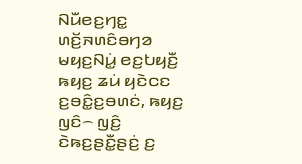ꤡꤣꤪꤕꤢ꤬ꤚꤢ꤭ ꤛꤢꤩ꤬ꤏꤛꤢꤨꤋꤚꤤ ꤗꤟꤢ꤬ꤡꤣꤦ꤭ ꤕꤢ꤬ꤝꤟꤢꤪ꤬ ꤒꤟꤢ꤬ ꤘꤣꤦ ꤟꤢꤧꤍꤢ ꤢ꤬ꤋꤢꤨ꤭ꤢ꤬ꤋꤛꤢꤦ, ꤒꤟꤢ꤬ ꤜꤢꤨ꤮ ꤜꤢꤨ꤬ ꤢꤧꤒꤢ꤬ꤔꤢꤪ꤭ꤔꤢꤦ꤬ ꤢ꤬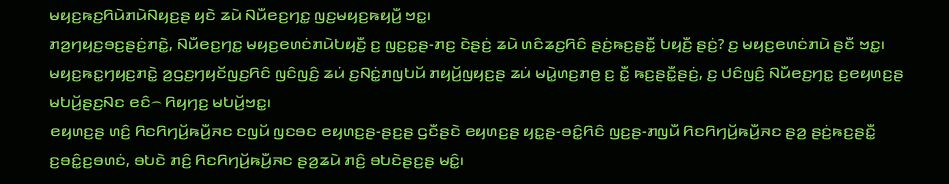ꤗꤟꤢ꤬ꤒꤢ꤬ꤖꤣꤧꤊꤣꤧꤡꤟꤢ꤬ꤔ ꤟꤢꤧ ꤘꤣꤧ ꤡꤣꤪꤕꤢ꤬ꤚꤢ꤭ ꤜꤢ꤬ꤗꤟꤢ꤬ꤒꤟꤣꤪ꤬ ꤠꤢ꤭꤯
ꤊꤤ꤬ꤚꤟꤢ꤬ꤋꤢ꤬ꤔꤢꤦ꤬ꤊꤢꤧ꤭, ꤡꤣꤪꤕꤢ꤬ꤚꤢ꤭ ꤗꤟꤢ꤬ꤕꤛꤢꤦꤊꤣꤧꤝꤟꤢꤪ꤬ ꤢ꤬ ꤜꤢ꤬ꤢ꤭ꤔ-ꤊꤢ꤬ ꤢꤧꤔꤢꤦ꤬ ꤘꤣꤧ ꤛꤢꤨꤘꤢ꤬ꤖꤢꤨ ꤔꤢꤦ꤬ꤒꤢ꤬ꤔꤢꤪ꤭ ꤝꤟꤢꤪ꤬ ꤔꤢꤦ꤬? ꤢ꤬ ꤗꤟꤢ꤬ꤕꤛꤢꤦꤊꤣꤧ ꤔꤢꤪ ꤠꤢ꤭꤯ ꤗꤟꤢ꤬ꤒꤢ꤭ꤚꤟꤢ꤬ꤊꤢꤧ꤭ ꤤ꤬ꤞꤢ꤬ꤚꤟꤢꤩꤜꤢ꤬ꤖꤢꤨ ꤜꤢꤨꤜꤢꤨ꤬ ꤘꤣꤦ ꤢ꤬ꤡꤢꤦ꤭ꤊꤜꤝꤣꤩ ꤊꤟꤣꤩ꤬ꤜꤟꤢ꤬ꤔ ꤘꤣꤦ ꤗꤣꤧ꤭ꤛꤢ꤬ꤊꤥ꤬ ꤢ꤬ ꤢꤪ꤭ ꤒꤢ꤬ꤔꤢꤪ꤭ꤔꤢꤦ꤬, ꤢ꤬ ꤓꤢꤨꤜꤢꤨ꤬ ꤡꤣꤪꤕꤢ꤬ꤚꤢ꤭ ꤢ꤬ꤕꤟꤛꤢ꤬ꤔ ꤗꤝꤣꤩ꤬ꤔꤢ꤬ꤡꤢ ꤕꤢꤨ꤮ ꤖꤟꤚꤢ꤬ ꤗꤝꤣꤩ꤬ꤠꤢ꤭꤯
ꤕꤟꤛꤢ꤬ꤔ ꤛꤢꤨ꤬ ꤖꤢꤖꤚꤣꤩ꤬ꤒꤣꤪ꤬ꤏꤢ ꤢꤜꤣꤩ ꤜꤢꤋꤢ ꤕꤟꤛꤢ꤬ꤔ-ꤔꤢ꤬ꤔ ꤞꤢꤪꤔꤢꤧ ꤕꤟꤛꤢ꤬ꤔ ꤟꤢ꤭ꤔ-ꤋꤢꤨ꤭ꤖꤢꤨ ꤜꤢ꤬ꤔ-ꤊꤜꤣꤪ ꤖꤢꤖꤚꤣꤩ꤬ꤒꤣꤪ꤬ꤏꤢ ꤔꤤ꤬ ꤔꤢꤦ꤬ꤒꤢ꤬ꤔꤢꤪ꤭ ꤢ꤬ꤋꤢꤨ꤭ꤢ꤬ꤋꤛꤢꤦ, ꤋꤝꤢꤧ ꤊꤢꤨ꤬ ꤖꤢꤖꤚꤣꤩ꤬ꤒꤣꤪ꤬ꤏꤢ ꤔꤤ꤬ꤘꤣꤧ ꤊꤢꤨ꤬ ꤋꤝꤢꤧꤔꤢ꤬ꤔ ꤗꤢꤨ꤭꤯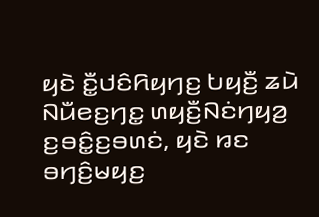ꤟꤢꤧ ꤢꤪ꤭ꤓꤢꤨꤖꤟꤚꤢ꤬ ꤝꤟꤢꤪ꤬ ꤘꤣꤧ ꤡꤣꤪꤕꤢ꤬ꤚꤢ꤭ ꤛꤟꤢꤪ꤬ꤡꤢꤦꤚꤟꤤ꤬ ꤢ꤬ꤋꤢꤨ꤭ꤢ꤬ꤋꤛꤢꤦ, ꤟꤢꤧ ꤙꤢ ꤋꤚꤢꤨ꤬ꤗꤟꤢ꤬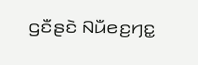ꤞꤢꤪꤔꤢꤧ ꤡꤣꤪꤕꤢ꤬ꤚꤢ꤭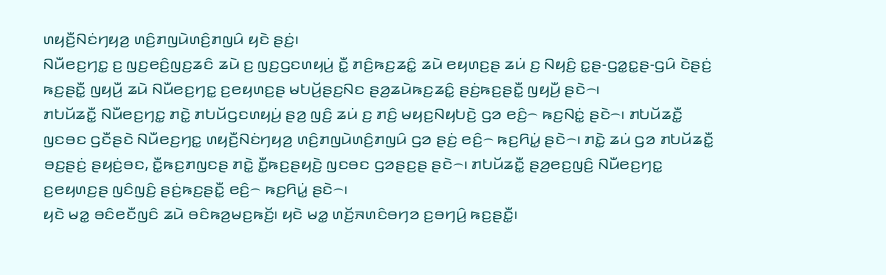ꤛꤟꤢꤪ꤬ꤡꤢꤦꤚꤟꤤ꤬ ꤛꤢꤨ꤬ꤊꤜꤣꤧꤛꤢꤨ꤬ꤊꤜꤣꤨ ꤟꤢꤧ ꤔꤢꤦ꤬꤯
ꤡꤣꤪꤕꤢ꤬ꤚꤢ꤭ ꤢ꤬ ꤜꤢ꤬ꤕꤢꤨ꤬ꤜꤢ꤬ꤘꤢꤨ ꤘꤣꤧ ꤢ꤬ ꤜꤢ꤬ꤞꤢꤛꤟꤣꤦ꤬ ꤢꤪ꤭ ꤊꤢꤨ꤬ꤒꤢ꤬ꤘꤢꤨ꤭ ꤘꤣꤧ ꤕꤟꤛꤢ꤬ꤔ ꤘꤣꤦ ꤢ꤬ ꤡꤟꤢꤨ꤬ ꤢ꤭ꤔ-ꤞꤤ꤭ꤢ꤭ꤔ-ꤞꤣꤨ ꤢꤧꤔꤢꤦ꤬ ꤒꤢ꤬ꤔꤢꤪ꤭ ꤜꤟꤣꤪ꤬ ꤘꤣꤧ ꤡꤣꤪꤕꤢ꤬ꤚꤢ꤭ ꤢ꤬ꤕꤟꤛꤢ꤬ꤔ ꤗꤝꤣꤩ꤬ꤔꤢ꤬ꤡꤢ ꤔꤤ꤬ꤘꤣꤧꤒꤢ꤬ꤘꤢꤨ꤭ ꤔꤢꤦ꤬ꤒꤢ꤬ꤔꤢꤪ꤭ ꤜꤟꤣꤪ꤬ ꤔꤢꤧ꤮꤯
ꤊꤝꤣꤩꤘꤢꤪ꤭ ꤡꤣꤪꤕꤢ꤬ꤚꤢ꤭ ꤊꤢꤧ꤭ ꤊꤝꤣꤩꤞꤢꤛꤟꤣꤦ꤬ ꤔꤤ꤬ ꤜꤢꤨ꤬ ꤘꤣꤦ ꤢ꤬ ꤊꤢꤨ꤬ ꤗꤟꤢ꤬ꤡꤟꤝꤢꤧ꤬ ꤞꤤ ꤕꤢꤨ꤬꤮ ꤒꤢ꤬ꤡꤢꤦ꤭ ꤔꤢꤧ꤮꤯ ꤊꤝꤣꤩꤘꤢꤪ꤭ ꤜꤢꤋꤢ ꤞꤢꤪꤔꤢꤧ ꤡꤣꤪꤕꤢ꤬ꤚꤢ꤭ ꤛꤟꤢꤪ꤬ꤡꤢꤦꤚꤟꤤ꤬ ꤛꤢꤨ꤬ꤊꤜꤣꤧꤛꤢꤨ꤬ꤊꤜꤣꤨ ꤞꤤ ꤔꤢꤦ꤬ ꤕꤢꤨ꤬꤮ ꤒꤢ꤬ꤖꤣꤦ꤭ ꤔꤢꤧ꤮꤯ ꤊꤢꤧ꤭ ꤘꤣꤦ ꤞꤤ ꤊꤝꤣꤩꤘꤢꤪ꤭ ꤋꤢ꤬ꤔꤢꤦ꤬ ꤔꤟꤢꤦ꤬ꤋꤢ, ꤢꤪ꤭ꤒꤢ꤬ꤊꤜꤢꤔ ꤊꤢꤧ꤭ ꤢꤪ꤭ꤒꤢ꤬ꤔꤟꤢꤧ꤬ ꤜꤢꤋꤢ ꤞꤤꤔꤢ꤬ꤔ ꤔꤢꤧ꤮꤯ ꤊꤝꤣꤩꤘꤢꤪ꤭ ꤔꤤ꤬ꤕꤢ꤬ꤜꤢꤨ꤬ ꤡꤣꤪꤕꤢ꤬ꤚꤢ꤭ ꤢ꤬ꤕꤟꤛꤢ꤬ꤔ ꤜꤢꤨꤜꤢꤨ꤬ ꤔꤢꤦ꤬ꤒꤢ꤬ꤔꤢꤪ꤭ ꤕꤢꤨ꤬꤮ ꤒꤢ꤬ꤖꤣꤦ꤭ ꤔꤢꤧ꤮꤯
ꤟꤢꤧ ꤗꤤ꤭ ꤋꤢꤨꤕꤢꤪꤜꤢꤨ ꤘꤣꤧ ꤋꤢꤨꤒꤤ꤬ꤗꤢ꤬ꤒꤢꤩ꤬꤯ ꤟꤢꤧ ꤗꤤ꤭ ꤛꤢꤩ꤬ꤏꤛꤢꤨꤋꤚꤤ ꤢ꤬ꤋꤚꤣꤨ꤬ ꤒꤢ꤬ꤔꤢꤪ꤭꤯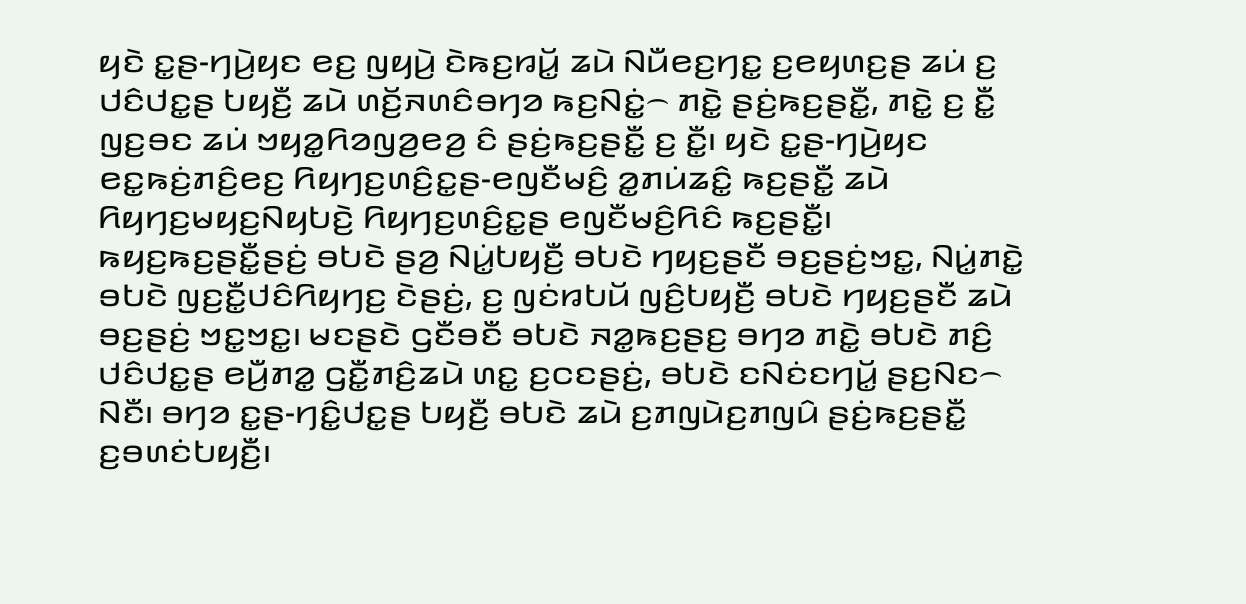ꤟꤢꤧ ꤢ꤭ꤔ-ꤚꤣꤧ꤬ꤟꤢ ꤕꤢ꤬ ꤜꤟꤣꤧ꤬ ꤢꤧꤒꤢ꤬ꤙꤣꤩ꤭ ꤘꤣꤧ ꤡꤣꤪꤕꤢ꤬ꤚꤢ꤭ ꤢ꤬ꤕꤟꤛꤢ꤬ꤔ ꤘꤣꤦ ꤢ꤬ ꤓꤢꤨꤓꤢ꤭ꤔ ꤝꤟꤢꤪ꤬ ꤘꤣꤧ ꤛꤢꤩ꤬ꤏꤛꤢꤨꤋꤚꤤ ꤒꤢ꤬ꤡꤢꤦ꤭꤮ ꤊꤢꤧ꤭ ꤔꤢꤦ꤬ꤒꤢ꤬ꤔꤢꤪ꤭, ꤊꤢꤧ꤭ ꤢ꤬ ꤢꤪ꤭ ꤜꤢ꤬ꤋꤢ ꤘꤣꤦ ꤠꤟꤤ꤭ꤖꤤꤜꤤ꤬ꤕꤤ꤬ ꤢꤨ ꤔꤢꤦ꤬ꤒꤢ꤬ꤔꤢꤪ꤭ ꤢ꤬ ꤢꤪ꤭꤯ ꤟꤢꤧ ꤢ꤭ꤔ-ꤚꤣꤧ꤬ꤟꤢ ꤕꤢ꤭ꤒꤢꤦ꤬ꤊꤢꤨ꤬ꤕꤢ꤬ ꤖꤟꤚꤢ꤬ꤛꤢꤨ꤬ꤢ꤭ꤔ-ꤕꤜꤢꤪꤗꤢꤨ꤬ ꤤ꤭ꤊꤣꤦꤘꤢꤨ꤭ ꤒꤢ꤬ꤔꤢꤪ꤭ ꤘꤣꤧ ꤖꤟꤚꤢ꤬ꤗꤟꤢ꤬ꤡꤟꤝꤢꤧ꤬ ꤖꤟꤚꤢ꤬ꤛꤢꤨ꤬ꤢ꤭ꤔ ꤕꤜꤢꤪꤗꤢꤨ꤬ꤖꤢꤨ ꤒꤢ꤬ꤔꤢꤪ꤭꤯
ꤒꤟꤢ꤬ꤒꤢ꤬ꤔꤢꤪ꤭ꤔꤢꤦ꤬ ꤋꤝꤢꤧ ꤔꤤ꤬ ꤡꤣꤦ꤭ꤝꤟꤢꤪ꤬ ꤋꤝꤢꤧ ꤚꤟꤢ꤬ꤔꤢꤪ ꤋꤢ꤬ꤔꤢꤦ꤬ꤠꤢ꤭, ꤡꤣꤦ꤭ꤊꤢꤧ꤭ ꤋꤝꤢꤧ ꤜꤢ꤬ꤢꤪ꤭ꤓꤢꤨꤖꤟꤚꤢ꤬ ꤢꤧꤔꤢꤦ꤬, ꤢ꤬ ꤜꤢꤦꤙꤝꤣꤩ ꤜꤢꤨ꤬ꤝꤟꤢꤪ꤬ ꤋꤝꤢꤧ ꤚꤟꤢ꤬ꤔꤢꤪ ꤘꤣꤧ ꤋꤢ꤬ꤔꤢꤦ꤬ ꤠꤢ꤭ꤠꤢ꤭꤯ ꤗꤢꤔꤢꤧ ꤞꤢꤪꤋꤢꤪ ꤋꤝꤢꤧ ꤏꤤ꤭ꤒꤢ꤬ꤔꤢ꤬ ꤋꤚꤤ ꤊꤢꤧ꤭ ꤋꤝꤢꤧ ꤊꤢꤨ꤬ ꤓꤢꤨꤓꤢ꤭ꤔ ꤕꤣꤪ꤬ꤊꤤ꤭ ꤞꤢꤪ꤭ꤊꤢꤨ꤬ꤘꤣꤧ ꤛꤢ꤭ ꤢ꤬ꤍꤢꤔꤢꤦ꤬, ꤋꤝꤢꤧ ꤢꤡꤢꤦꤢꤚꤣꤩ꤭ ꤔꤢ꤬ꤡꤢ꤮ ꤡꤢꤪ꤯ ꤋꤚꤤ ꤢ꤭ꤔ-ꤚꤢꤨ꤭ꤓꤢ꤭ꤔ ꤝꤟꤢꤪ꤬ ꤋꤝꤢꤧ ꤘꤣꤧ ꤢ꤬ꤊꤜꤣꤧꤢ꤬ꤊꤜꤣꤨ ꤔꤢꤦ꤬ꤒꤢ꤬ꤔꤢꤪ꤭ ꤢ꤬ꤋꤛꤢꤦꤝꤟꤢꤪ꤬꤯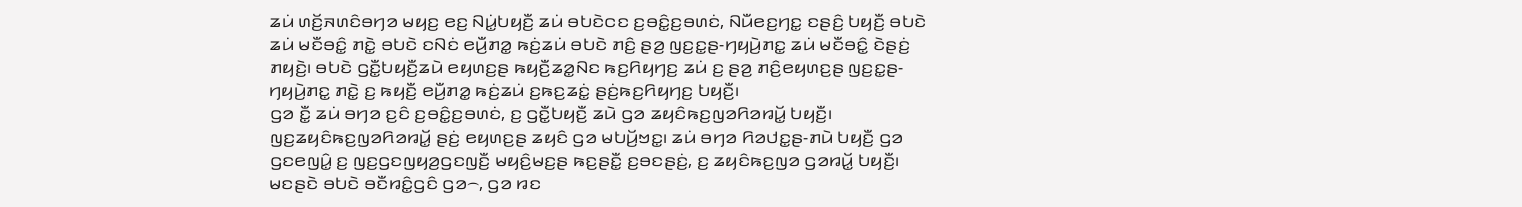ꤘꤣꤦ ꤛꤢꤩ꤬ꤏꤛꤢꤨꤋꤚꤤ ꤗꤟꤢ꤬ ꤕꤢ꤬ ꤡꤣꤦ꤭ꤝꤟꤢꤪ꤬ ꤘꤣꤦ ꤋꤝꤢꤧꤍꤢ ꤢ꤬ꤋꤢꤨ꤭ꤢ꤬ꤋꤛꤢꤦ, ꤡꤣꤪꤕꤢ꤬ꤚꤢ꤭ ꤢꤔꤢꤨ꤬ ꤝꤟꤢꤪ꤬ ꤋꤝꤢꤧ ꤘꤣꤦ ꤗꤢꤪꤋꤢꤨ꤭ ꤊꤢꤧ꤭ ꤋꤝꤢꤧ ꤢꤡꤢꤦ ꤕꤣꤪ꤬ꤊꤤ꤭ ꤒꤢꤦ꤬ꤘꤣꤦ ꤋꤝꤢꤧ ꤊꤢꤨ꤬ ꤔꤤ꤬ ꤜꤢ꤬ꤢ꤭ꤔ-ꤚꤟꤣꤧ꤬ꤊꤢ꤭ ꤘꤣꤦ ꤗꤢꤪꤋꤢꤨ꤭ ꤢꤧꤔꤢꤦ꤬ ꤊꤟꤢꤧ꤬꤯ ꤋꤝꤢꤧ ꤞꤢꤪ꤭ꤝꤟꤢꤪ꤬ꤘꤣꤧ ꤕꤟꤛꤢ꤬ꤔ ꤒꤟꤢꤪ꤬ꤘꤤ꤭ꤡꤢ ꤒꤢ꤬ꤖꤟꤚꤢ꤬ ꤘꤣꤦ ꤢ꤬ ꤔꤤ꤬ ꤊꤢꤨ꤬ꤕꤟꤛꤢ꤬ꤔ ꤜꤢ꤬ꤢ꤭ꤔ-ꤚꤟꤣꤧ꤬ꤊꤢ꤭ ꤊꤢꤧ꤭ ꤢ꤬ ꤒꤟꤢꤪ꤬ ꤕꤣꤪ꤬ꤊꤤ꤭ ꤒꤢꤦ꤬ꤘꤣꤦ ꤢ꤬ꤒꤢ꤬ꤘꤢꤦ꤭ ꤔꤢꤦ꤬ꤒꤢ꤬ꤖꤟꤚꤢ꤬ ꤝꤟꤢꤪ꤬꤯
ꤞꤤ ꤢꤪ꤭ ꤘꤣꤦ ꤋꤚꤤ ꤢ꤬ꤢꤨ ꤢ꤬ꤋꤢꤨ꤭ꤢ꤬ꤋꤛꤢꤦ, ꤢ꤬ ꤞꤢꤪ꤭ꤝꤟꤢꤪ꤬ ꤘꤣꤧ ꤞꤤ ꤘꤟꤢꤨꤒꤢ꤬ꤜꤤꤖꤤꤙꤣꤩ꤭ ꤝꤟꤢꤪ꤬꤯ ꤜꤢ꤬ꤘꤟꤢꤨꤒꤢ꤬ꤜꤤꤖꤤꤙꤣꤩ꤭ ꤔꤢꤦ꤬ ꤕꤟꤛꤢ꤬ꤔ ꤘꤟꤢꤨ ꤞꤤ ꤗꤝꤣꤩ꤬ꤠꤢ꤭꤯ ꤘꤣꤦ ꤋꤚꤤ ꤖꤤꤓꤢ꤭ꤔ-ꤊꤣꤧ ꤝꤟꤢꤪ꤬ ꤞꤤ ꤞꤢꤕꤜꤣꤨ꤭ ꤢ꤬ ꤜꤢ꤬ꤞꤢꤜꤟꤤ꤬ꤞꤢꤜꤢꤪ꤬ ꤗꤟꤢꤨ꤬ꤗꤢ꤬ꤔ ꤒꤢ꤬ꤔꤢꤪ꤭ ꤢ꤬ꤋꤢꤔꤢꤦ꤬, ꤢ꤬ ꤘꤟꤢꤨꤒꤢ꤬ꤜꤤ ꤞꤤꤙꤣꤩ꤭ ꤝꤟꤢꤪ꤬꤯
ꤗꤢꤔꤢꤧ ꤋꤝꤢꤧ ꤋꤢꤪꤙꤢꤨ꤭ꤞꤢꤨ ꤞꤤ꤮, ꤞꤤ ꤙꤢ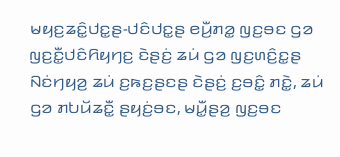ꤗꤟꤢ꤬ꤘꤢꤨ꤭ꤓꤢ꤭ꤔ-ꤓꤢꤨꤓꤢ꤭ꤔ ꤕꤣꤪ꤬ꤊꤤ꤭ ꤜꤢ꤬ꤋꤢ ꤞꤤ ꤜꤢ꤬ꤢꤪ꤭ꤓꤢꤨꤖꤟꤚꤢ꤬ ꤢꤧꤔꤢꤦ꤬ ꤘꤣꤦ ꤞꤤ ꤜꤢ꤬ꤛꤢꤨ꤬ꤢ꤭ꤔ ꤡꤢꤦꤚꤟꤤ꤬ ꤘꤣꤦ ꤢ꤬ꤒꤢ꤬ꤔꤢꤔ ꤢꤧꤔꤢꤦ꤬ ꤢ꤬ꤋꤢꤨ꤭ ꤊꤢꤧ꤭, ꤘꤣꤦ ꤞꤤ ꤊꤝꤣꤩꤘꤢꤪ꤭ ꤔꤟꤢꤦ꤬ꤋꤢ, ꤗꤣꤪ꤭ꤔꤤ꤬ ꤜꤢ꤬ꤋꤢ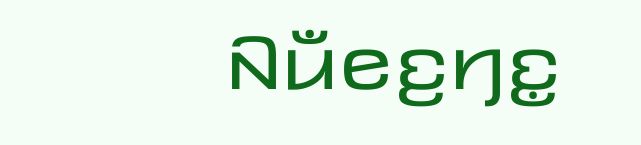ꤡꤣꤪꤕꤢ꤬ꤚꤢ꤭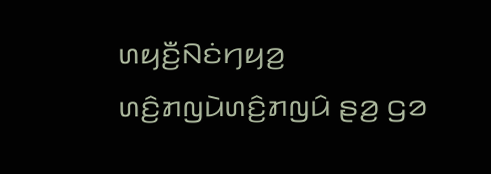ꤛꤟꤢꤪ꤬ꤡꤢꤦꤚꤟꤤ꤬ ꤛꤢꤨ꤬ꤊꤜꤣꤧꤛꤢꤨ꤬ꤊꤜꤣꤨ ꤔꤤ꤬ ꤞꤤ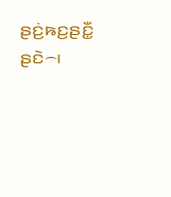ꤔꤢꤦ꤬ꤒꤢ꤬ꤔꤢꤪ꤭ ꤔꤢꤧ꤮꤯